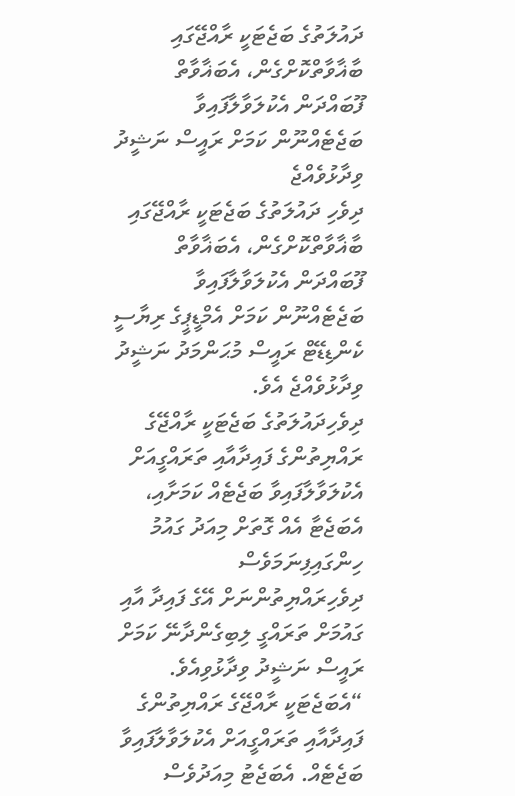ދައުލަތުގެ ބަޖެޓަކީ ރާއްޖޭގައި ބާޣާވާތްކޮށްގެން، އެބަޣާވާތް ފޫބައްދަން އެކުލަވާލާފައިވާ ބަޖެޓެއްނޫން ކަމަށް ރައީސް ނަޝީދު ވިދާޅުވެއްޖެ
ދިވެހި ދައުލަތުގެ ބަޖެޓަކީ ރާއްޖޭގައި ބާޣާވާތްކޮށްގެން، އެބަޣާވާތް ފޫބައްދަން އެކުލަވާލާފައިވާ ބަޖެޓެއްނޫން ކަމަށް އެމްޑީޕީގެ ރިޔާސީ ކެންޑިޑޭޓް ރައީސް މުޙަންމަދު ނަޝީދު ވިދާޅުވެއްޖެ އެވެ.
ދިވެހިދައުލަތުގެ ބަޖެޓަކީ ރާއްޖޭގެ ރައްޔިތުންގެ ފައިދާއާއި ތަރައްގީއަށް އެކުލަވާލާފައިވާ ބަޖެޓެއް ކަމަށާއި، އެބަޖެޓާ އެއް ގޮތަށް މިއަދު ގައުމު ހިންގައިފިނަމަވެސް ދިވެހިރައްޔިތުންނަށް އޭގެ ފައިދާ އާއި ގައުމަށް ތަރައްގީ ލިބިގެންދާނޭ ކަމަށް ރައީސް ނަޝީދު ވިދާޅުވިއެވެ.
“އެބަޖެޓަކީ ރާއްޖޭގެ ރައްޔިތުންގެ ފައިދާއާއި ތަރައްގީއަށް އެކުލަވާލާފައިވާ ބަޖެޓެއް. އެބަޖެޓު މިއަދުވެސް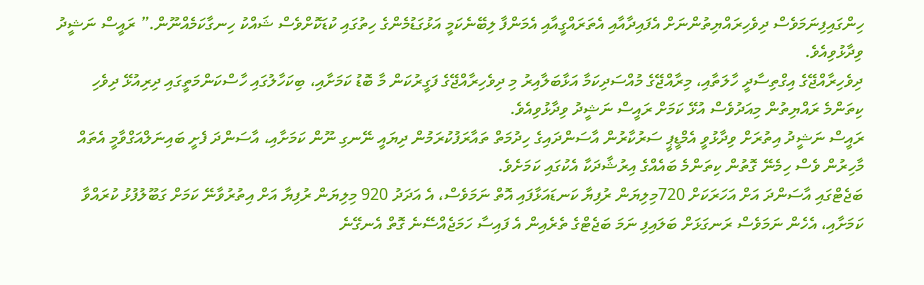ހިންގައިފިނަމަވެސް ދިވެހިރައްޔިތުންނަށް އެފައިދާއާއި އެތަރައްގީއާއި އެމަންފާ ލިބޭނެކަމީ އަޅުގަޑުމެންގެ ހިތުގައި ކުޑަކޮށްވެސް ޝައްކު ހިނގާކަމެއްނޫން.” ރައީސް ނަޝީދު ވިދާޅުވިއެވެ.
ދިވެހިރާއްޖޭގެ އިގްތިސާދީ ހާލަތާއި، މިރާއްޖޭގެ މުއްސަދިކަމާ އަޅާބަލާއިރު މި ދިވެހިރާއްޖޭގެ ފަގީރުކަން މާ ބޮޑު ކަމަށާއި، ބިކަހާލުގައި ހާސްކަންމަތީގައި ދިރިއުޅޭ ދިވެހި ކިތަންމެ ރައްޔިތުން މިއަދުވެސް އުޅޭ ކަމަށް ރައީސް ނަޝީދު ވިދާޅުވިއެވެ.
ރައީސް ނަޝީދު އިތުރަށް ވިދާޅުވީ އެމްޑީޕީ ސަރުކާރުން އާސަންދައިގެ ހިދުމަތް ތައާރަފުކުރަމުން ދިޔައީ ނޭނގި ނޫން ކަމަށާއި، އާސަންދަ ފެށީ ބައިނަލްއަގްވާމީ އެތައް މާހިރުން ވެސް ހިމެނޭ ގޮތުން ކިތަންމެ ބައެއްގެ އިރުޝާދަކާ އެކުގައި ކަމަށެވެ.
ބަޖެޓްގައި އާސަންދަ އަށް އަހަރަކަށް 720މިލިޔަން ރުފިޔާ ކަނޑައަޅާފައި އޮތް ނަމަވެސް، އެ އަދަދު 920 މިލިޔަން ރުފިޔާ އަށް އިތުރުވާނޭ ކަމަށް ގަބޫލުފުޅު ކުރައްވާ ކަމަށާއި، އެހެން ނަމަވެސް ރަނގަޅަށް ބަލައިފި ނަމަ ބަޖެޓްގެ ތެރެއިން އެ ފައިސާ ހަމަޖެއްސޭނެ ގޮތް އެނގޭނެ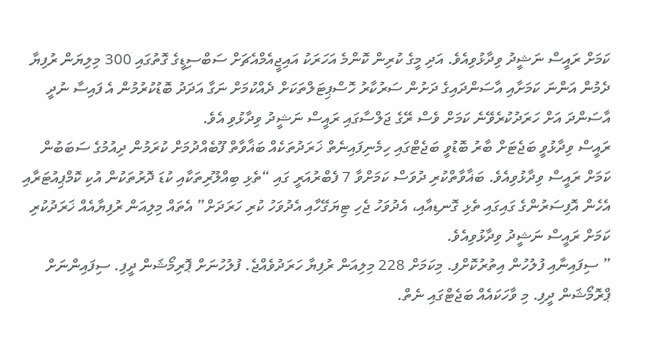ކަމަށް ރައީސް ނަޝީދު ވިދާޅުވިއެވެ. އަދި މީގެ ކުރިން ކޮންމެ އަހަރަކު އައިޖީއެމްއެޗަށް ސަބްސިޑީގެ ގޮތުގައި 300 މިލިޔަން ރުފިޔާ ދެމުން އަންނަ ކަމަށާއި އާސަންދައިގެ ދަށުން ސަރުކާރު ހޮސްޕިޓަލްތަކަށް ދެއްކުމަށް ނަގާ އަދަދު ބޮޑުކުރުމުން އެ ފައިސާ ނުދީ އާސަންދަ އަށް ހަރަދުކުރެވޭނެ ކަމަށް ވެސް ރޭގެ ޖަލްސާގައި ރައީސް ނަޝީދު ވިދާޅުވި އެވެ.
ރައީސް ވިދާޅުވީ ބަޖެޓަށް ބާރު ބޮޑުވީ ބަޖެޓްގައި ހިމެނިފައިނެތް ޚަރަދުތަކެއް ބަޣާވާތް ފޫބެއްދުމަށް ކުރަމުން ދިއުމުގެ ސަބަބުން ކަމަށް ރައީސް ވިދާޅުވިއެވެ. ބަޣާވާތްކުރި ދުވަސް ކަމަށްވާ 7 ފެބްރުއަރީ ގައި “ތެޅި ބިއްލޫރިތަކާއި ކުޑަ ދޮރުތަކުން އުކި ކޮމްޕިއުޓަރާއި އެހެން އޮފިސަރުންގެ ގައިގައި ތެޅި ގޮނޑިއާއި، އެދުވަހު ޖެހި ޓިޔަގޭހާއި އެދުވަހު ކުރި ހަރަދަށް” އެތައް މިލިއަން ރުފިޔާއެއް ޚަރަދުކުރި ކަމަށް ރައީސް ނަޝީދު ވިދާޅުވިއެވެ.
” ސިފައިނާއި ފުލުހުން އިތުރުކޮށްފި. މިކަމަށް 228 މިލިއަން ރުފިޔާ ހަރަދުވެއްޖެ. ފުލުހުނަށް ޕޮރިމޯޝަން ދީފި. ސިފައިންނަށް ޕްރޮމޯޝަން ދީފި. މި ވާހަކައެއް ބަޖެޓްގައި ނެތް.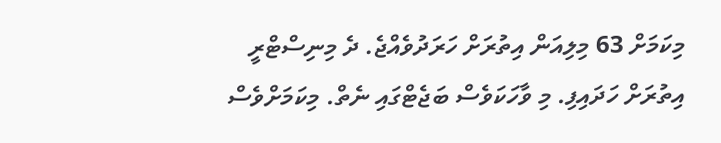މިކަމަށް 63 މިލިއަން އިތުރަށް ހަރަދުވެއްޖެ. ދެ މިނިސްޓްރީ އިތުރަށް ހަދައިފި. މި ވާހަކަވެސް ބަޖެޓްގައި ނެތް. މިކަމަށްވެސް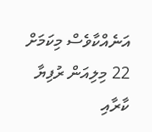އަނެއްކާވެސް މިކަމަށް 22 މިލިއަން ރުފިޔާ ކާރާއި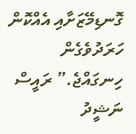ގޮނޑިމޭޒަށާއި އެއްކޮން ހަރަދުވެގެން ހިނގައްޖެ.” ރައީސް ނަޝީދު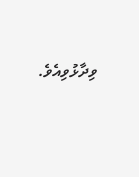ވިދާޅުވިއެވެ.